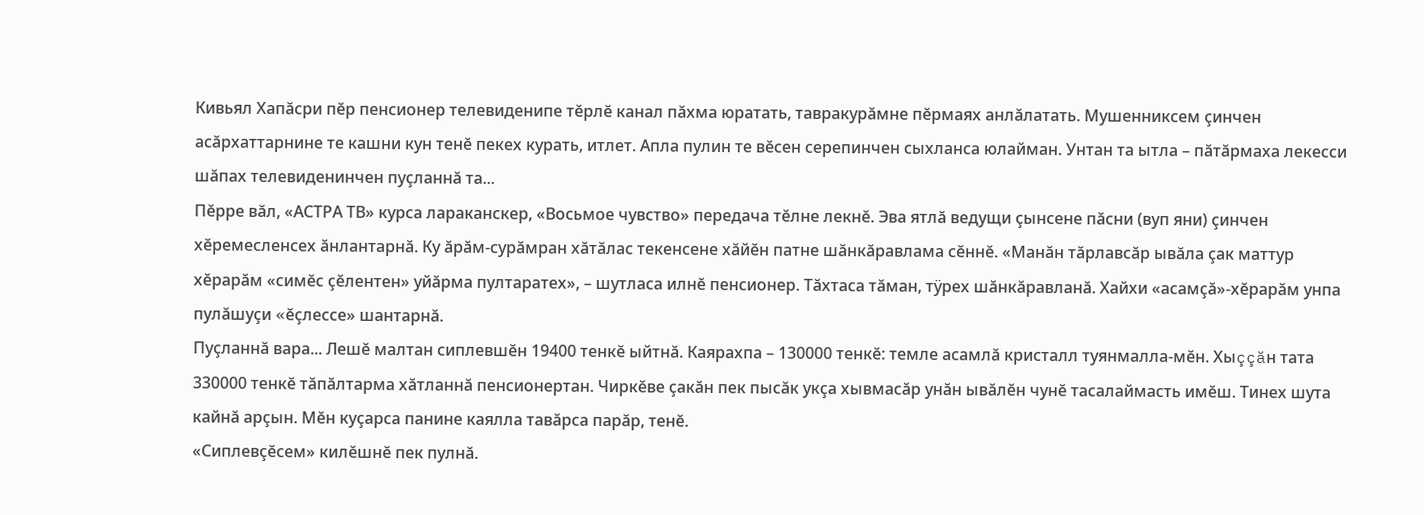Кивьял Хапăсри пĕр пенсионер телевиденипе тĕрлĕ канал пăхма юратать, тавракурăмне пĕрмаях анлăлатать. Мушенниксем çинчен асăрхаттарнине те кашни кун тенĕ пекех курать, итлет. Апла пулин те вĕсен серепинчен сыхланса юлайман. Унтан та ытла – пăтăрмаха лекесси шăпах телевиденинчен пуçланнă та...
Пĕрре вăл, «АСТРА ТВ» курса лараканскер, «Восьмое чувство» передача тĕлне лекнĕ. Эва ятлă ведущи çынсене пăсни (вуп яни) çинчен хĕремесленсех ăнлантарнă. Ку ăрăм-сурăмран хăтăлас текенсене хăйĕн патне шăнкăравлама сĕннĕ. «Манăн тăрлавсăр ывăла çак маттур хĕрарăм «симĕс çĕлентен» уйăрма пултаратех», – шутласа илнĕ пенсионер. Тăхтаса тăман, тÿрех шăнкăравланă. Хайхи «асамçă»-хĕрарăм унпа пулăшуçи «ĕçлессе» шантарнă.
Пуçланнă вара... Лешĕ малтан сиплевшĕн 19400 тенкĕ ыйтнă. Каярахпа – 130000 тенкĕ: темле асамлă кристалл туянмалла-мĕн. Хыççăн тата 330000 тенкĕ тăпăлтарма хăтланнă пенсионертан. Чиркĕве çакăн пек пысăк укçа хывмасăр унăн ывăлĕн чунĕ тасалаймасть имĕш. Тинех шута кайнă арçын. Мĕн куçарса панине каялла тавăрса парăр, тенĕ.
«Сиплевçĕсем» килĕшнĕ пек пулнă.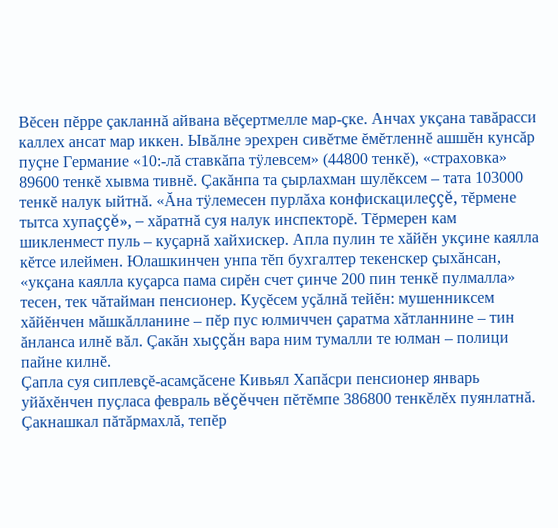Вĕсен пĕрре çакланнă айвана вĕçертмелле мар-çке. Анчах укçана тавăрасси каллех ансат мар иккен. Ывăлне эрехрен сивĕтме ĕмĕтленнĕ ашшĕн кунсăр пуçне Германие «10:-лă ставкăпа тÿлевсем» (44800 тенкĕ), «страховка» 89600 тенкĕ хывма тивнĕ. Çакăнпа та çырлахман шулĕксем – тата 103000 тенкĕ налук ыйтнă. «Ăна тÿлемесен пурлăха конфискацилеççĕ, тĕрмене тытса хупаççĕ», – хăратнă суя налук инспекторĕ. Тĕрмерен кам шикленмест пуль – куçарнă хайхискер. Апла пулин те хăйĕн укçине каялла кĕтсе илеймен. Юлашкинчен унпа тĕп бухгалтер текенскер çыхăнсан, «укçана каялла куçарса пама сирĕн счет çинче 200 пин тенкĕ пулмалла» тесен, тек чăтайман пенсионер. Куçĕсем уçăлнă тейĕн: мушенниксем хăйĕнчен мăшкăлланине – пĕр пус юлмиччен çаратма хăтланнине – тин ăнланса илнĕ вăл. Çакăн хыççăн вара ним тумалли те юлман – полици пайне килнĕ.
Çапла суя сиплевçĕ-асамçăсене Кивьял Хапăсри пенсионер январь уйăхĕнчен пуçласа февраль вĕçĕччен пĕтĕмпе 386800 тенкĕлĕх пуянлатнă. Çакнашкал пăтăрмахлă, тепĕр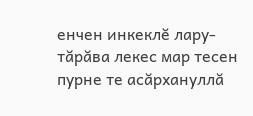енчен инкеклĕ лару-тăрăва лекес мар тесен пурне те асăрхануллă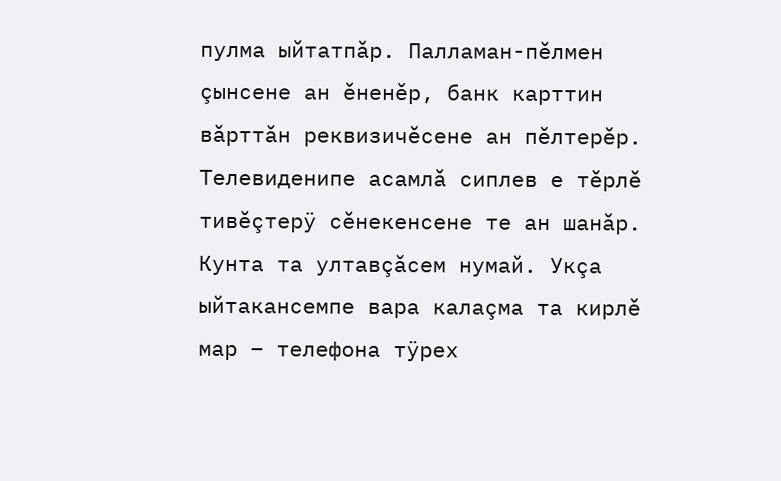пулма ыйтатпăр. Палламан-пĕлмен çынсене ан ĕненĕр, банк карттин вăрттăн реквизичĕсене ан пĕлтерĕр. Телевиденипе асамлă сиплев е тĕрлĕ тивĕçтерÿ сĕнекенсене те ан шанăр. Кунта та ултавçăсем нумай. Укçа ыйтакансемпе вара калаçма та кирлĕ мар – телефона тÿрех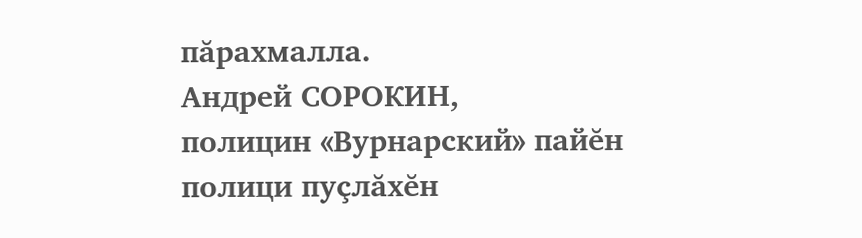пăрахмалла.
Андрей СОРОКИН,
полицин «Вурнарский» пайĕн полици пуçлăхĕн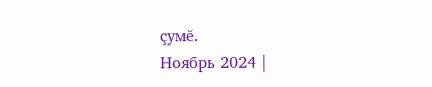çумĕ.
Ноябрь 2024 |